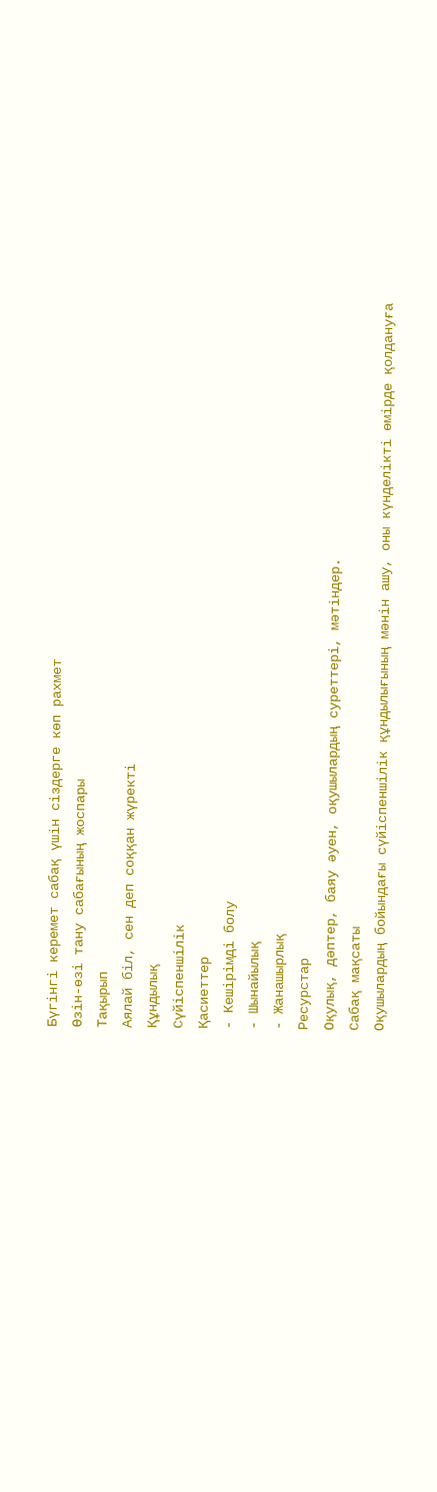Бүгінгі керемет сабақ үшін сіздерге көп рахмет
Өзін-өзі тану сабағының жоспары
Тақырып
Аялай біл, сен деп соққан жүректі
Құндылық
Сүйіспеншілік
Қасиеттер
- Кешірімді болу
- Шынайылық
- Жанашырлық
Ресурстар
Оқулық, дәптер, баяу әуен, оқушылардың суреттері, мәтіндер.
Сабақ мақсаты
Оқушылардың бойындағы сүйіспеншілік құндылығының мәнін ашу, оны күнделікті өмірде қолдануға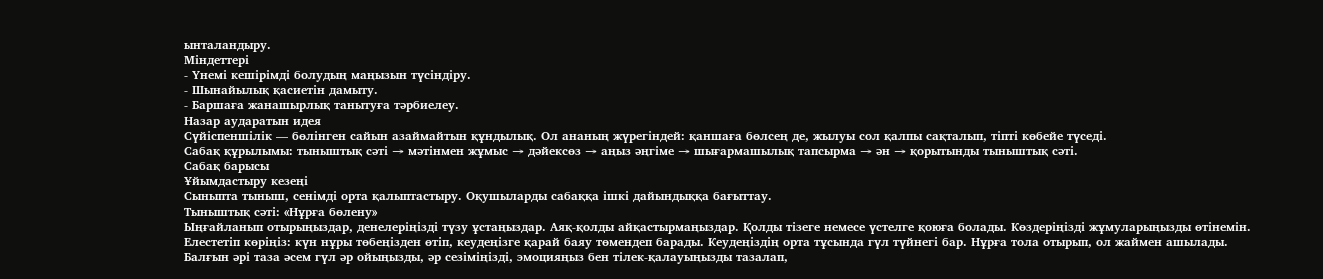ынталандыру.
Міндеттері
- Үнемі кешірімді болудың маңызын түсіндіру.
- Шынайылық қасиетін дамыту.
- Баршаға жанашырлық танытуға тәрбиелеу.
Назар аударатын идея
Сүйіспеншілік — бөлінген сайын азаймайтын құндылық. Ол ананың жүрегіндей: қаншаға бөлсең де, жылуы сол қалпы сақталып, тіпті көбейе түседі.
Сабақ құрылымы: тыныштық сәті → мәтінмен жұмыс → дәйексөз → аңыз әңгіме → шығармашылық тапсырма → ән → қорытынды тыныштық сәті.
Сабақ барысы
Ұйымдастыру кезеңі
Сыныпта тыныш, сенімді орта қалыптастыру. Оқушыларды сабаққа ішкі дайындыққа бағыттау.
Тыныштық сәті: «Нұрға бөлену»
Ыңғайланып отырыңыздар, денелеріңізді түзу ұстаңыздар. Аяқ-қолды айқастырмаңыздар. Қолды тізеге немесе үстелге қоюға болады. Көздеріңізді жұмуларыңызды өтінемін.
Елестетіп көріңіз: күн нұры төбеңізден өтіп, кеудеңізге қарай баяу төмендеп барады. Кеудеңіздің орта тұсында гүл түйнегі бар. Нұрға тола отырып, ол жаймен ашылады.
Балғын әрі таза әсем гүл әр ойыңызды, әр сезіміңізді, эмоцияңыз бен тілек-қалауыңызды тазалап,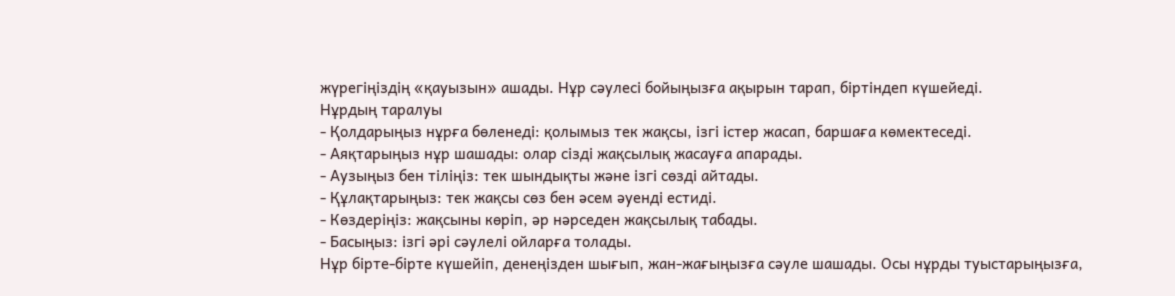жүрегіңіздің «қауызын» ашады. Нұр сәулесі бойыңызға ақырын тарап, біртіндеп күшейеді.
Нұрдың таралуы
- Қолдарыңыз нұрға бөленеді: қолымыз тек жақсы, ізгі істер жасап, баршаға көмектеседі.
- Аяқтарыңыз нұр шашады: олар сізді жақсылық жасауға апарады.
- Аузыңыз бен тіліңіз: тек шындықты және ізгі сөзді айтады.
- Құлақтарыңыз: тек жақсы сөз бен әсем әуенді естиді.
- Көздеріңіз: жақсыны көріп, әр нәрседен жақсылық табады.
- Басыңыз: ізгі әрі сәулелі ойларға толады.
Нұр бірте-бірте күшейіп, денеңізден шығып, жан-жағыңызға сәуле шашады. Осы нұрды туыстарыңызға,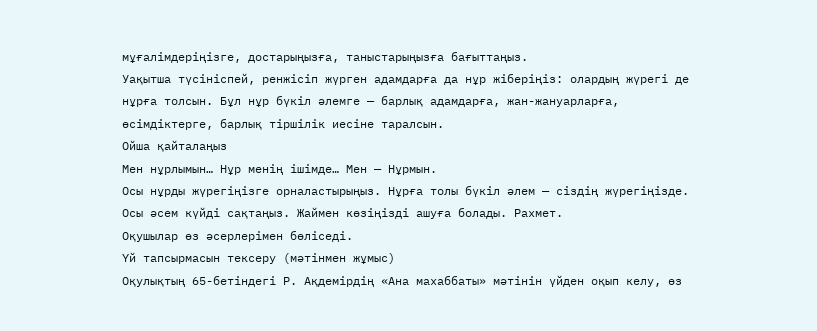мұғалімдеріңізге, достарыңызға, таныстарыңызға бағыттаңыз.
Уақытша түсініспей, ренжісіп жүрген адамдарға да нұр жіберіңіз: олардың жүрегі де нұрға толсын. Бұл нұр бүкіл әлемге — барлық адамдарға, жан-жануарларға, өсімдіктерге, барлық тіршілік иесіне таралсын.
Ойша қайталаңыз
Мен нұрлымын… Нұр менің ішімде… Мен — Нұрмын.
Осы нұрды жүрегіңізге орналастырыңыз. Нұрға толы бүкіл әлем — сіздің жүрегіңізде. Осы әсем күйді сақтаңыз. Жаймен көзіңізді ашуға болады. Рахмет.
Оқушылар өз әсерлерімен бөліседі.
Үй тапсырмасын тексеру (мәтінмен жұмыс)
Оқулықтың 65-бетіндегі Р. Ақдемірдің «Ана махаббаты» мәтінін үйден оқып келу, өз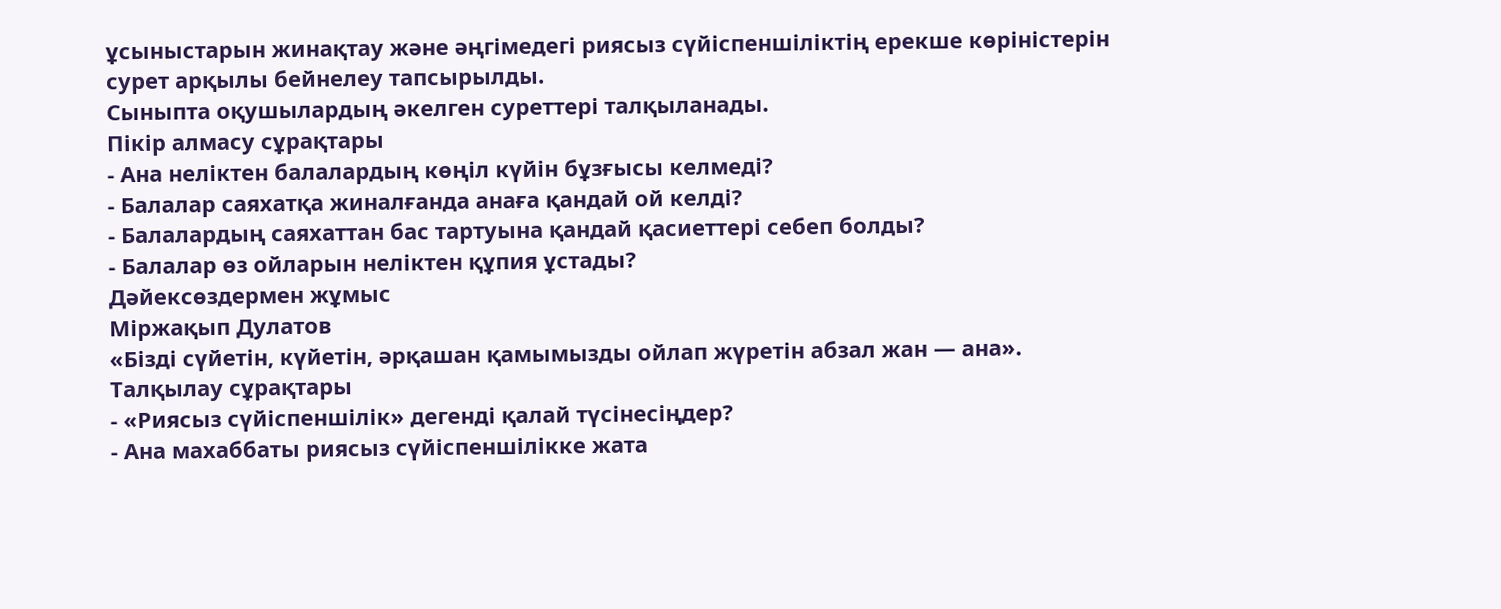ұсыныстарын жинақтау және әңгімедегі риясыз сүйіспеншіліктің ерекше көріністерін сурет арқылы бейнелеу тапсырылды.
Сыныпта оқушылардың әкелген суреттері талқыланады.
Пікір алмасу сұрақтары
- Ана неліктен балалардың көңіл күйін бұзғысы келмеді?
- Балалар саяхатқа жиналғанда анаға қандай ой келді?
- Балалардың саяхаттан бас тартуына қандай қасиеттері себеп болды?
- Балалар өз ойларын неліктен құпия ұстады?
Дәйексөздермен жұмыс
Міржақып Дулатов
«Бізді сүйетін, күйетін, әрқашан қамымызды ойлап жүретін абзал жан — ана».
Талқылау сұрақтары
- «Риясыз сүйіспеншілік» дегенді қалай түсінесіңдер?
- Ана махаббаты риясыз сүйіспеншілікке жата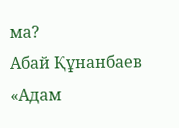ма?
Абай Құнанбаев
«Адам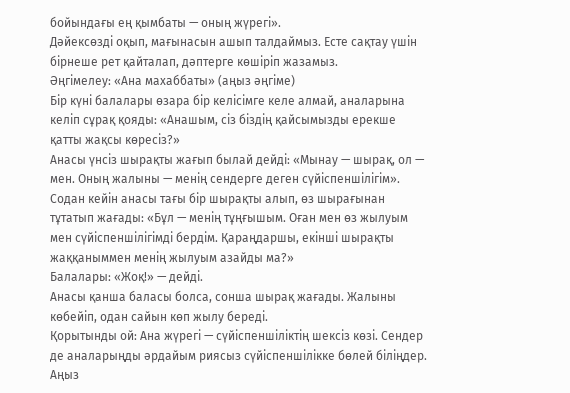бойындағы ең қымбаты — оның жүрегі».
Дәйексөзді оқып, мағынасын ашып талдаймыз. Есте сақтау үшін бірнеше рет қайталап, дәптерге көшіріп жазамыз.
Әңгімелеу: «Ана махаббаты» (аңыз әңгіме)
Бір күні балалары өзара бір келісімге келе алмай, аналарына келіп сұрақ қояды: «Анашым, сіз біздің қайсымызды ерекше қатты жақсы көресіз?»
Анасы үнсіз шырақты жағып былай дейді: «Мынау — шырақ, ол — мен. Оның жалыны — менің сендерге деген сүйіспеншілігім».
Содан кейін анасы тағы бір шырақты алып, өз шырағынан тұтатып жағады: «Бұл — менің тұңғышым. Оған мен өз жылуым мен сүйіспеншілігімді бердім. Қараңдаршы, екінші шырақты жаққаныммен менің жылуым азайды ма?»
Балалары: «Жоқ!» — дейді.
Анасы қанша баласы болса, сонша шырақ жағады. Жалыны көбейіп, одан сайын көп жылу береді.
Қорытынды ой: Ана жүрегі — сүйіспеншіліктің шексіз көзі. Сендер де аналарыңды әрдайым риясыз сүйіспеншілікке бөлей біліңдер.
Аңыз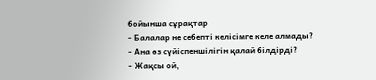бойынша сұрақтар
- Балалар не себепті келісімге келе алмады?
- Ана өз сүйіспеншілігін қалай білдірді?
- Жақсы ой,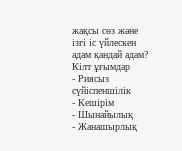жақсы сөз және ізгі іс үйлескен адам қандай адам?
Кілт ұғымдар
- Риясыз сүйіспеншілік
- Кешірім
- Шынайылық
- Жанашырлық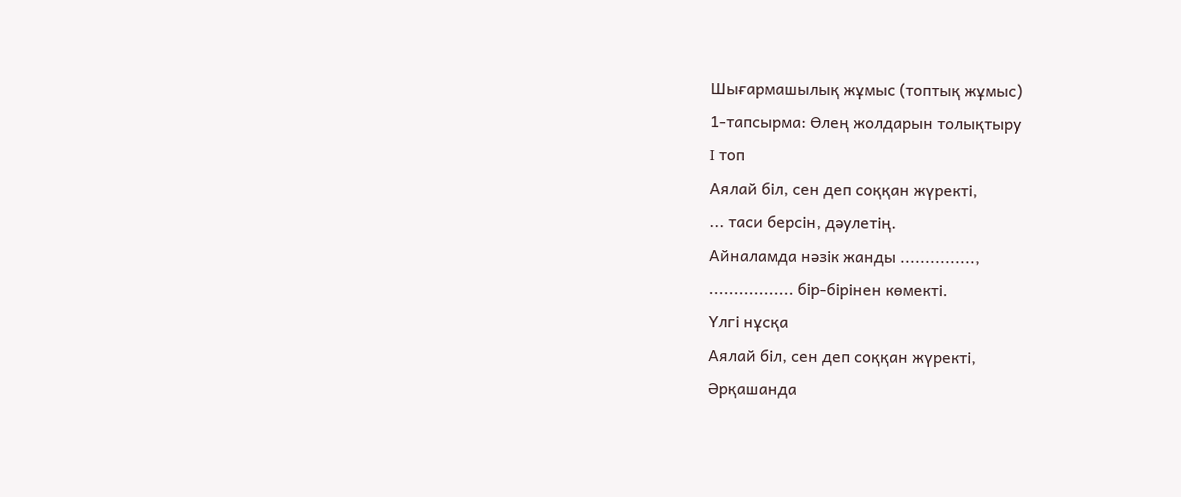Шығармашылық жұмыс (топтық жұмыс)
1-тапсырма: Өлең жолдарын толықтыру
I топ
Аялай біл, сен деп соққан жүректі,
... таси берсін, дәулетің.
Айналамда нәзік жанды ...............,
................. бір-бірінен көмекті.
Үлгі нұсқа
Аялай біл, сен деп соққан жүректі,
Әрқашанда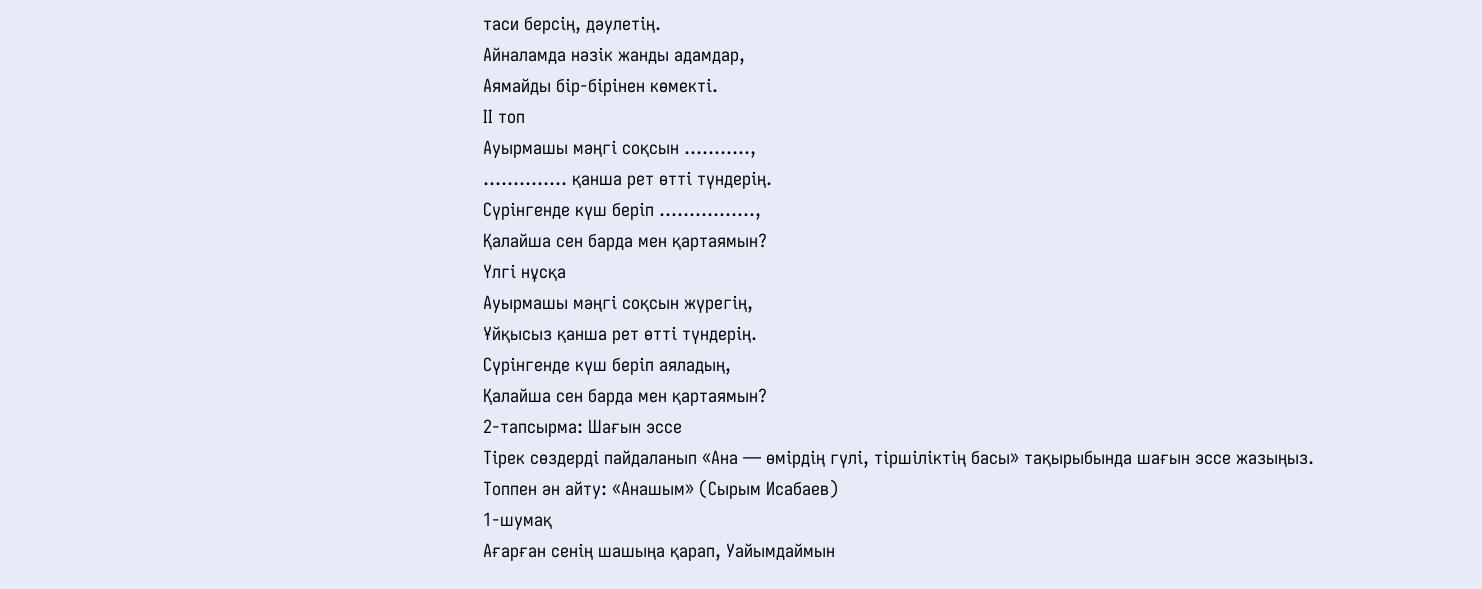таси берсің, дәулетің.
Айналамда нәзік жанды адамдар,
Аямайды бір-бірінен көмекті.
II топ
Ауырмашы мәңгі соқсын ...........,
.............. қанша рет өтті түндерің.
Сүрінгенде күш беріп ................,
Қалайша сен барда мен қартаямын?
Үлгі нұсқа
Ауырмашы мәңгі соқсын жүрегің,
Ұйқысыз қанша рет өтті түндерің.
Сүрінгенде күш беріп аяладың,
Қалайша сен барда мен қартаямын?
2-тапсырма: Шағын эссе
Тірек сөздерді пайдаланып «Ана — өмірдің гүлі, тіршіліктің басы» тақырыбында шағын эссе жазыңыз.
Топпен ән айту: «Анашым» (Сырым Исабаев)
1-шумақ
Ағарған сенің шашыңа қарап, Уайымдаймын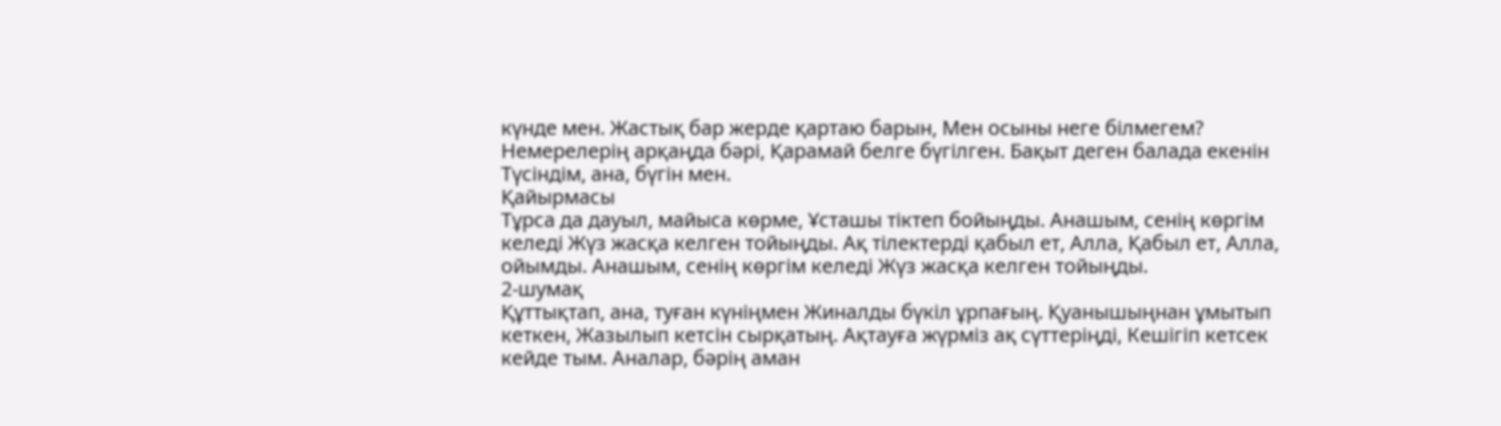күнде мен. Жастық бар жерде қартаю барын, Мен осыны неге білмегем? Немерелерің арқаңда бәрі, Қарамай белге бүгілген. Бақыт деген балада екенін Түсіндім, ана, бүгін мен.
Қайырмасы
Тұрса да дауыл, майыса көрме, Ұсташы тіктеп бойыңды. Анашым, сенің көргім келеді Жүз жасқа келген тойыңды. Ақ тілектерді қабыл ет, Алла, Қабыл ет, Алла, ойымды. Анашым, сенің көргім келеді Жүз жасқа келген тойыңды.
2-шумақ
Құттықтап, ана, туған күніңмен Жиналды бүкіл ұрпағың. Қуанышыңнан ұмытып кеткен, Жазылып кетсін сырқатың. Ақтауға жүрміз ақ сүттеріңді, Кешігіп кетсек кейде тым. Аналар, бәрің аман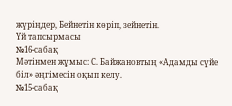жүріңдер, Бейнетін көріп, зейнетін.
Үй тапсырмасы
№16-сабақ
Мәтінмен жұмыс: С. Байжановтың «Адамды сүйе біл» әңгімесін оқып келу.
№15-сабақ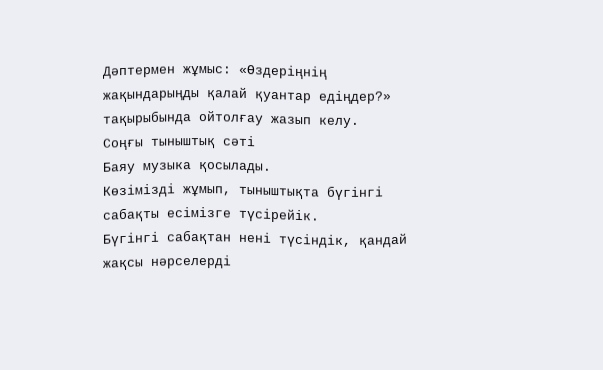Дәптермен жұмыс: «Өздеріңнің жақындарыңды қалай қуантар едіңдер?» тақырыбында ойтолғау жазып келу.
Соңғы тыныштық сәті
Баяу музыка қосылады.
Көзімізді жұмып, тыныштықта бүгінгі сабақты есімізге түсірейік.
Бүгінгі сабақтан нені түсіндік, қандай жақсы нәрселерді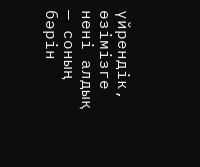үйрендік, өзімізге нені алдық — соның бәрін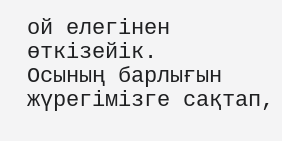ой елегінен өткізейік.
Осының барлығын жүрегімізге сақтап,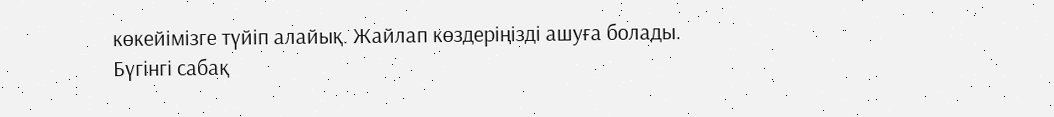көкейімізге түйіп алайық. Жайлап көздеріңізді ашуға болады.
Бүгінгі сабақ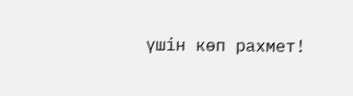үшін көп рахмет!